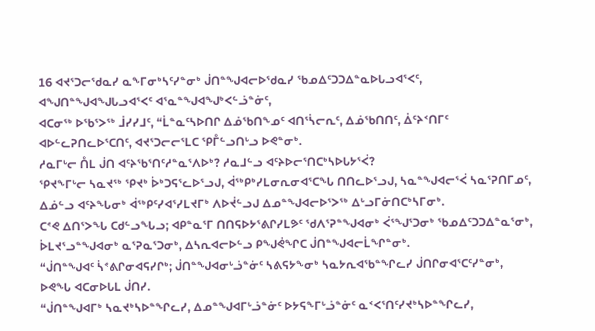16 ᐊᔪᕐᑐᓕᖁᓇᓯ ᓇᖕᒥᓂᒃᓴᑦᓯᓐᓂᒃ ᒎᑎᓐᖑᐊᓕᐅᖁᓇᓯ ᖃᓄᐃᑦᑐᑐᐃᓐᓇᐅᒐᓗᐊᕐᐸᑦ, ᐊᖑᑎᓐᖑᐊᖑᒐᓗᐊᕐᐸᑦ ᐊᕐᓇᓐᖑᐊᖑᒃᐸᓪᓘᓐᓃᑦ,
ᐊᑕᓂᖅ ᐅᖃᕐᐳᖅ ᒨᓯᓯᒧᑦ, “ᒫᓐᓇᑦᓴᐅᑎᒋ ᐃᓅᖃᑎᖕᓄᑦ ᐊᑎᕐᓵᓕᕆᑦ, ᐃᓅᖃᑎᑎᑦ, ᐄᑦᔨᑉᑎᒥᑦ ᐊᐅᓪᓚᕈᑎᓚᐅᕐᑕᑎᑦ, ᐊᔪᕐᑐᓕᓕᕐᒪᑕ ᕿᒤᓪᓗᑎᒡᓗ ᐅᕙᓐᓂᒃ.
ᓱᓇᒥᒡᓕ ᑍᒪ ᒎᑎ ᐊᑦᔨᖃᕐᑎᑦᓱᓐᓇᕐᐱᐅᒃ? ᓱᓇᒧᓪᓗ ᐊᑦᔨᐅᓕᕐᑎᑕᒃᓴᐅᒐᔭᕐᐹ?
ᕿᔪᖕᒥᒡᓕ ᓴᓇᔪᖅ ᕿᔪᒃ ᐆᒃᑐᕋᕐᓚᐅᕐᓗᒍ, ᐋᖅᑭᒃᓯᒪᓂᕆᓂᐊᕐᑕᖓ ᑎᑎᓚᐅᕐᓗᒍ, ᓴᓇᓐᖑᐊᓕᕐᐹ ᓴᓇᕐᕈᑎᒥᓄᑦ, ᐃᓅᓪᓗ ᐊᑦᔨᖓᓂᒃ ᐋᖅᑭᑦᓯᐊᕐᓯᒪᔪᒥᒃ ᐱᐅᔫᓪᓗᒍ ᐃᓄᓐᖑᐊᓕᐅᕐᐳᖅ ᐃᒡᓗᒥᓃᑎᑕᒃᓴᒥᓂᒃ.
ᑕᕝᕙ ᐃᑎᕐᐳᖓ ᑕᑯᓪᓗᖓᓗ; ᐊᑭᓐᓇᕐᒥ ᑎᑎᕋᐅᔭᕐᕕᒋᓯᒪᕗᑦ ᖁᐱᕐᕈᓐᖑᐊᓂᒃ ᐹᕐᖑᕐᑐᓂᒃ ᖃᓄᐃᑦᑐᑐᐃᓐᓇᕐᓂᒃ, ᐆᒪᔪᕐᓗᓐᖑᐊᓂᒃ ᓇᕐᕈᓇᕐᑐᓂᒃ, ᐃᓴᕆᐊᓕᐅᓪᓗ ᑭᖑᕚᖏᑕ ᒎᑎᓐᖑᐊᓕᒫᖏᓐᓂᒃ.
“ᒎᑎᓐᖑᐊᑦ ᓵᕝᕕᒋᓂᐊᕋᓯᒋᒃ; ᒎᑎᓐᖑᐊᓂᒡᓘᓐᓃᑦ ᓴᕕᕋᔭᖕᓂᒃ ᓴᓇᔭᕆᐊᖃᓐᖏᓚᓯ ᒎᑎᒋᓂᐊᕐᑕᑦᓯᓐᓂᒃ, ᐅᕙᖓ ᐊᑕᓂᐅᒐᒪ ᒎᑎᓯ.
“ᒎᑎᓐᖑᐊᒥᒃ ᓴᓇᔪᒃᓴᐅᓐᖏᓚᓯ, ᐃᓄᓐᖑᐊᒥᒡᓘᓐᓃᑦ ᐅᔭᕋᖕᒥᒡᓘᓐᓃᑦ ᓇᑉᐸᕐᑎᑦᓯᔪᒃᓴᐅᓐᖏᓚᓯ,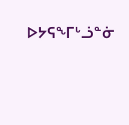ᐅᔭᕋᖕᒥᒡᓘᓐᓃ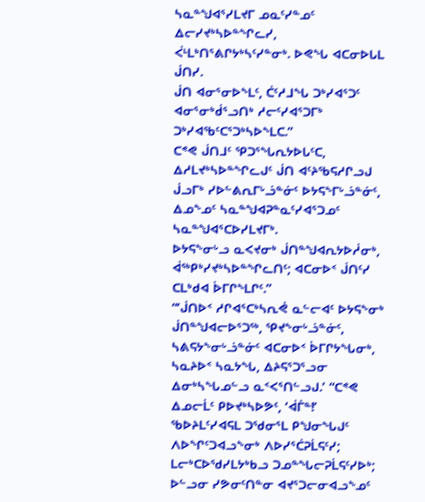ᓴᓇᓐᖑᐊᕐᓯᒪᔪᒥ ᓄᓇᑦᓯᓐᓄᑦ ᐃᓕᓯᔪᒃᓴᐅᓐᖏᓚᓯ, ᐹᒻᒪᒃᑎᕐᕕᒋᔭᒃᓴᑦᓯᓐᓂᒃ. ᐅᕙᖓ ᐊᑕᓂᐅᒐᒪ ᒎᑎᓯ.
ᒎᑎ ᐊᓂᕐᓂᐅᖕᒪᑦ, ᑖᑦᓱᒧᖓ ᑐᒃᓯᐊᕐᑐᑦ ᐊᓂᕐᓂᒃᑰᕐᓗᑎᒃ ᓱᓕᑦᓯᐊᕐᑐᒥᒃ ᑐᒃᓯᐊᖃᑦᑕᕐᑐᒃᓴᐅᖕᒪᑕ.”
ᑕᕝᕙ ᒎᑎᒧᑦ ᕿᑐᕐᖓᕆᔭᐅᒐᑦᑕ, ᐃᓱᒪᔪᒃᓴᐅᓐᖏᓚᒍᑦ ᒎᑎ ᐊᑦᔨᖃᕋᓱᒋᓗᒍ ᒎᓗᒥᒃ ᓯᐅᓪᕕᕆᒥᒡᓘᓐᓃᑦ ᐅᔭᕋᖕᒥᒡᓘᓐᓃᑦ, ᐃᓄᖕᓄᑦ ᓴᓇᓐᖑᐊᕈᓐᓇᑦᓯᐊᕐᑐᓄᑦ ᓴᓇᓐᖑᐊᕐᑕᐅᓯᒪᔪᒥᒃ.
ᐅᔭᕋᖕᓂᒡᓗ ᓇᐸᔪᓂᒃ ᒎᑎᓐᖑᐊᕆᔭᐅᓲᓂᒃ, ᐋᖅᑭᒃᓯᔪᒃᓴᐅᓐᖏᓚᑎᑦ; ᐊᑕᓂᐅᑉ ᒎᑎᑦᓯ ᑕᒪᒃᑯᐊ ᐆᒥᒋᖕᒪᒋᑦ.”
“‘ᒎᑎᐅᑉ ᓱᒋᐊᕐᑕᒃᓴᕆᕚ ᓇᓪᓕᐊᑦ ᐅᔭᕋᖕᓂᒃ ᒎᑎᓐᖑᐊᓕᐅᕐᑐᖅ, ᕿᔪᖕᓂᒡᓘᓐᓃᑦ, ᓴᕕᕋᔭᖕᓂᒡᓘᓐᓃᑦ ᐊᑕᓂᐅᑉ ᐆᒥᒋᔭᖓᓂᒃ, ᓴᓇᔨᐅᑉ ᓴᓇᔭᖓ, ᐃᔨᕋᕐᑐᕐᓗᓂ ᐃᓂᒃᓴᖓᓄᓪᓗ ᓇᑉᐸᕐᑎᓪᓗᒍ.’ “ᑕᕝᕙ ᐃᓄᓕᒫᑦ ᑭᐅᔪᒃᓴᐅᕗᑦ, ‘ᐋᒦᓐ!’
ᖃᐅᔨᒪᑦᓯᐊᕋᒪ ᑐᖁᓂᕐᒪ ᑭᖑᓂᖓᒍᑦ ᐱᐅᖏᑦᑐᐊᓗᖕᓂᒃ ᐱᐅᓯᕐᑖᕈᒫᕋᑦᓯ; ᒪᓕᒃᑕᐅᖁᓯᒪᔭᒃᑲᓗ ᑐᓄᓐᖓᓕᕈᒫᕋᑦᓯᐅᒃ; ᐅᓪᓗᓂ ᓯᕗᓂᑦᑎᓐᓂ ᐊᔪᕐᑐᓕᓂᐊᓗᖕᓄᑦ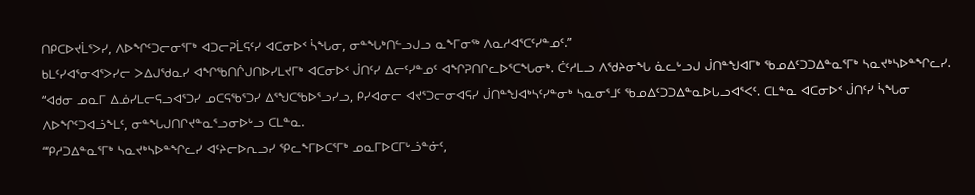ᑎᑭᑕᐅᔪᒫᕐᐳᓯ, ᐱᐅᖏᑦᑐᓕᓂᕐᒥᒃ ᐊᑐᓕᕈᒫᕋᑦᓯ ᐊᑕᓂᐅᑉ ᓵᖓᓂ, ᓂᓐᖓᒃᑎᓪᓗᒍᓗ ᓇᖕᒥᓂᖅ ᐱᓇᓱᐊᕐᑕᑦᓯᓐᓄᑦ.”
ᑲᒪᑦᓯᐊᕐᓂᐊᕐᐳᓯᓕ ᐳᐃᒍᖁᓇᓯ ᐊᖏᖃᑎᒌᒍᑎᐅᓯᒪᔪᒥᒃ ᐊᑕᓂᐅᑉ ᒎᑎᑦᓯ ᐃᓕᑦᓯᓐᓄᑦ ᐊᖏᕈᑎᒋᓚᐅᕐᑕᖓᓂᒃ. ᑖᑦᓱᒪᓗ ᐱᖁᔨᓂᖓ ᓈᓚᒡᓗᒍ ᒎᑎᓐᖑᐊᒥᒃ ᖃᓄᐃᑦᑐᑐᐃᓐᓇᕐᒥᒃ ᓴᓇᔪᒃᓴᐅᓐᖏᓚᓯ.
“ᐊᑯᓂ ᓄᓇᒥ ᐃᓅᓯᒪᓕᕋᓗᐊᕐᑐᓯ ᓄᑕᕋᖃᕐᑐᓯ ᐃᕐᖑᑕᖃᐅᕐᓗᓯᓗ, ᑭᓯᐊᓂᓕ ᐊᔪᕐᑐᓕᓂᐊᕋᓯ ᒎᑎᓐᖑᐊᒃᓴᑦᓯᓐᓂᒃ ᓴᓇᓂᕐᒧᑦ ᖃᓄᐃᑦᑐᑐᐃᓐᓇᐅᒐᓗᐊᕐᐸᑦ. ᑕᒪᓐᓇ ᐊᑕᓂᐅᑉ ᒎᑎᑦᓯ ᓵᖓᓂ ᐱᐅᖏᑦᑐᐊᓘᖕᒪᑦ, ᓂᓐᖓᒍᑎᒋᔪᓐᓇᕐᓗᓂᐅᒡᓗ ᑕᒪᓐᓇ.
“‘ᑭᓱᑐᐃᓐᓇᕐᒥᒃ ᓴᓇᔪᒃᓴᐅᓐᖏᓚᓯ ᐊᑦᔨᓕᐅᕆᓗᓯ ᕿᓚᖕᒥᐅᑕᕐᒥᒃ ᓄᓇᒥᐅᑕᒥᒡᓘᓐᓃᑦ,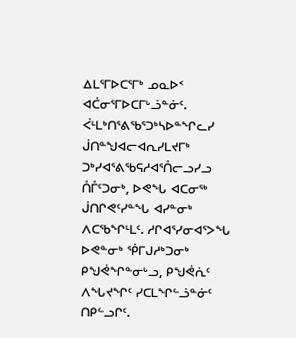ᐃᒪᕐᒥᐅᑕᕐᒥᒃ ᓄᓇᐅᑉ ᐊᑖᓂᕐᒥᐅᑕᒥᒡᓘᓐᓃᑦ.
ᐹᒻᒪᒃᑎᕐᕕᖃᕐᑐᒃᓴᐅᓐᖏᓚᓯ ᒎᑎᓐᖑᐊᓕᐊᕆᓯᒪᔪᒥᒃ ᑐᒃᓯᐊᕐᕕᖃᕋᓱᐊᕐᑍᓕᓗᓯᓗ ᑍᒤᑦᑐᓂᒃ, ᐅᕙᖓ ᐊᑕᓂᖅ ᒎᑎᒋᕙᑦᓯᓐᖓ ᐊᓯᓐᓂᒃ ᐱᑕᖃᖏᒻᒪᑦ. ᓱᒋᐊᕐᓯᓂᐊᕐᐳᖓ ᐅᕙᓐᓂᒃ ᖀᒥᒍᓱᒃᑐᓂᒃ ᑭᖑᕚᖏᓐᓂᒡᓗ, ᑭᖑᕚᕇᑦ ᐱᖓᔪᖏᑦ ᓯᑕᒪᖏᓪᓘᓐᓃᑦ ᑎᑭᓪᓗᒋᑦ.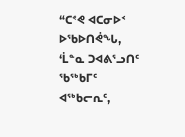“ᑕᕝᕙ ᐊᑕᓂᐅᑉ ᐅᖃᐅᑎᕚᖓ, ‘ᒫᓐᓇ ᑐᐊᕕᕐᓗᑎᑦ ᖃᖅᑲᒥᑦ ᐊᖅᑲᓕᕆᑦ,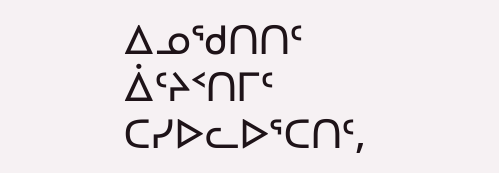ᐃᓄᖁᑎᑎᑦ ᐄᑦᔨᑉᑎᒥᑦ ᑕᓯᐅᓚᐅᕐᑕᑎᑦ,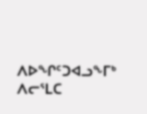ᐱᐅᖏᑦᑐᐊᓗᖕᒥᒃ ᐱᓕᕐᒪᑕ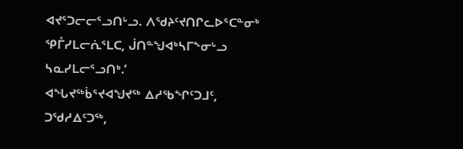ᐊᔪᕐᑐᓕᓕᕐᓗᑎᒡᓗ. ᐱᖁᔨᑦᔪᑎᒋᓚᐅᕐᑕᓐᓂᒃ ᕿᒤᓯᒪᓕᕇᕐᒪᑕ, ᒎᑎᓐᖑᐊᒃᓴᒥᖕᓂᒡᓗ ᓴᓇᓯᒪᓕᕐᓗᑎᒃ.’
ᐊᖓᔪᖅᑳᕐᔪᐊᖑᔪᖅ ᐃᓱᖃᖏᑦᑐᒧᑦ, ᑐᖁᓱᐃᑦᑐᖅ,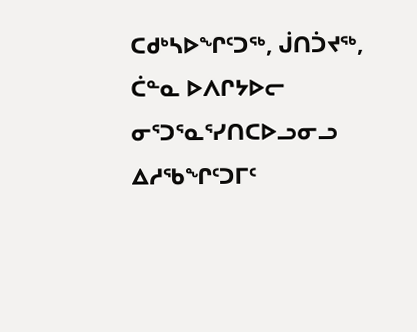ᑕᑯᒃᓴᐅᖏᑦᑐᖅ, ᒎᑎᑑᔪᖅ, ᑖᓐᓇ ᐅᐱᒋᔭᐅᓕ ᓂᕐᑐᕐᓇᕐᓯᑎᑕᐅᓗᓂᓗ ᐃᓱᖃᖏᑦᑐᒥᑦ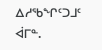ᐃᓱᖃᖏᑦᑐᒧᑦ ᐋᒥᓐ.